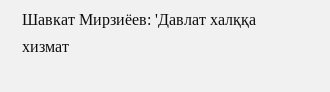Шавкат Мирзиёев: 'Давлат халққа хизмат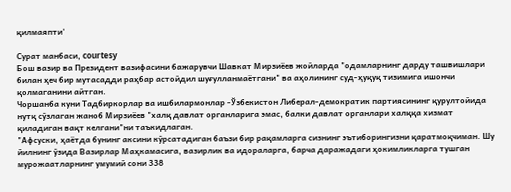қилмаяпти'

Сурат манбаси, courtesy
Бош вазир ва Президент вазифасини бажарувчи Шавкат Мирзиёев жойларда "одамларнинг дарду ташвишлари билан ҳеч бир мутасадди раҳбар астойдил шуғулланмаётгани" ва аҳолининг суд-ҳуқуқ тизимига ишончи қолмаганини айтган.
Чоршанба куни Тадбиркорлар ва ишбилармонлар -Ўзбекистон Либерал-демократик партиясининг қурултойида нутқ сўзлаган жаноб Мирзиёев "халқ давлат органларига эмас, балки давлат органлари халққа хизмат қиладиган вақт келгани"ни таъкидлаган.
"Афсуски, ҳаётда бунинг аксини кўрсатадиган баъзи бир рақамларга сизнинг эътиборингизни қаратмоқчиман. Шу йилнинг ўзида Вазирлар Маҳкамасига, вазирлик ва идораларга, барча даражадаги ҳокимликларга тушган мурожаатларнинг умумий сони 338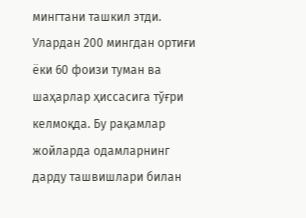мингтани ташкил этди. Улардан 200 мингдан ортиғи ёки 60 фоизи туман ва шаҳарлар ҳиссасига тўғри келмоқда. Бу рақамлар жойларда одамларнинг дарду ташвишлари билан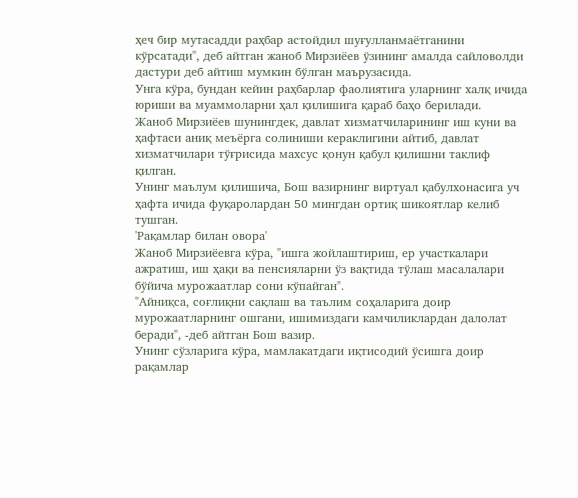ҳеч бир мутасадди раҳбар астойдил шуғулланмаётганини кўрсатади", деб айтган жаноб Мирзиёев ўзининг амалда сайловолди дастури деб айтиш мумкин бўлган маърузасида.
Унга кўра, бундан кейин раҳбарлар фаолиятига уларнинг халқ ичида юриши ва муаммоларни ҳал қилишига қараб баҳо берилади.
Жаноб Мирзиёев шунингдек, давлат хизматчиларининг иш куни ва ҳафтаси аниқ меъёрга солиниши кераклигини айтиб, давлат хизматчилари тўғрисида махсус қонун қабул қилишни таклиф қилган.
Унинг маълум қилишича, Бош вазирнинг виртуал қабулхонасига уч ҳафта ичида фуқаролардан 50 мингдан ортиқ шикоятлар келиб тушган.
'Рақамлар билан овора'
Жаноб Мирзиёевга кўра, "ишга жойлаштириш, ер участкалари ажратиш, иш ҳақи ва пенсияларни ўз вақтида тўлаш масалалари бўйича мурожаатлар сони кўпайган".
"Айниқса, соғлиқни сақлаш ва таълим соҳаларига доир мурожаатларнинг ошгани, ишимиздаги камчиликлардан далолат беради", -деб айтган Бош вазир.
Унинг сўзларига кўра, мамлакатдаги иқтисодий ўсишга доир рақамлар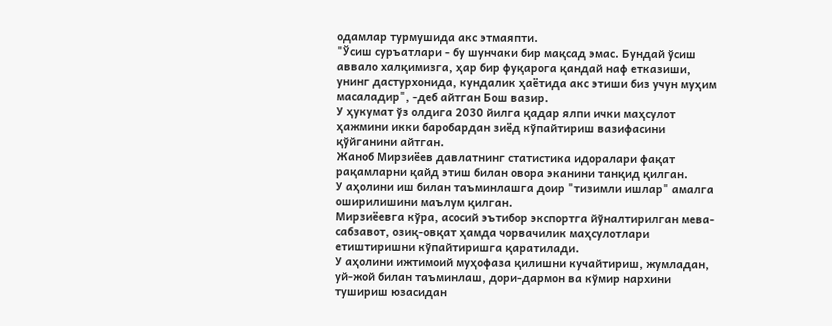одамлар турмушида акс этмаяпти.
"Ўсиш суръатлари - бу шунчаки бир мақсад эмас. Бундай ўсиш аввало халқимизга, ҳар бир фуқарога қандай наф етказиши, унинг дастурхонида, кундалик ҳаётида акс этиши биз учун муҳим масаладир", -деб айтган Бош вазир.
У ҳукумат ўз олдига 2030 йилга қадар ялпи ички маҳсулот ҳажмини икки баробардан зиёд кўпайтириш вазифасини қўйганини айтган.
Жаноб Мирзиёев давлатнинг статистика идоралари фақат рақамларни қайд этиш билан овора эканини танқид қилган.
У аҳолини иш билан таъминлашга доир "тизимли ишлар" амалга оширилишини маълум қилган.
Мирзиёевга кўра, асосий эътибор экспортга йўналтирилган мева-сабзавот, озиқ-овқат ҳамда чорвачилик маҳсулотлари етиштиришни кўпайтиришга қаратилади.
У аҳолини ижтимоий муҳофаза қилишни кучайтириш, жумладан, уй-жой билан таъминлаш, дори-дармон ва кўмир нархини тушириш юзасидан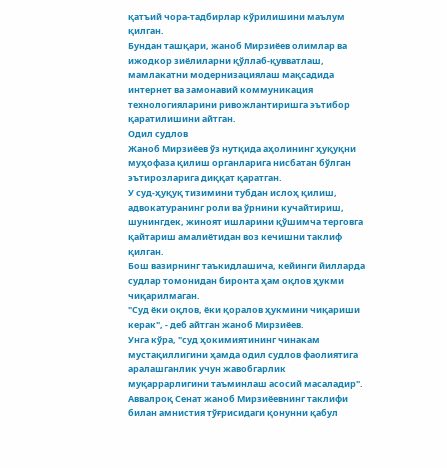қатъий чора-тадбирлар кўрилишини маълум қилган.
Бундан ташқари, жаноб Мирзиёев олимлар ва ижодкор зиёлиларни қўллаб-қувватлаш, мамлакатни модернизациялаш мақсадида интернет ва замонавий коммуникация технологияларини ривожлантиришга эътибор қаратилишини айтган.
Одил судлов
Жаноб Мирзиёев ўз нутқида аҳолининг ҳуқуқни муҳофаза қилиш органларига нисбатан бўлган эътирозларига диққат қаратган.
У суд-ҳуқуқ тизимини тубдан ислоҳ қилиш, адвокатуранинг роли ва ўрнини кучайтириш, шунингдек, жиноят ишларини қўшимча терговга қайтариш амалиётидан воз кечишни таклиф қилган.
Бош вазирнинг таъкидлашича, кейинги йилларда судлар томонидан биронта ҳам оқлов ҳукми чиқарилмаган.
"Суд ёки оқлов, ёки қоралов ҳукмини чиқариши керак", - деб айтган жаноб Мирзиёев.
Унга кўра, "суд ҳокимиятининг чинакам мустақиллигини ҳамда одил судлов фаолиятига аралашганлик учун жавобгарлик муқаррарлигини таъминлаш асосий масаладир".
Аввалроқ Сенат жаноб Мирзиёевнинг таклифи билан амнистия тўғрисидаги қонунни қабул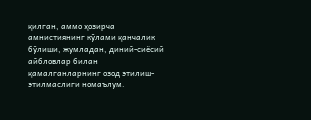қилган, аммо ҳозирча амнистиянинг кўлами қанчалик бўлиши, жумладан, диний-сиёсий айбловлар билан қамалганларнинг озод этилиш-этилмаслиги номаълум.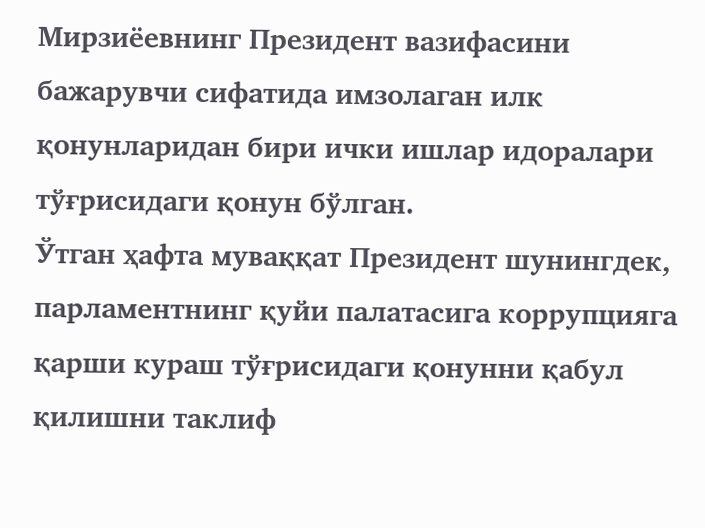Мирзиёевнинг Президент вазифасини бажарувчи сифатида имзолаган илк қонунларидан бири ички ишлар идоралари тўғрисидаги қонун бўлган.
Ўтган ҳафта муваққат Президент шунингдек, парламентнинг қуйи палатасига коррупцияга қарши кураш тўғрисидаги қонунни қабул қилишни таклиф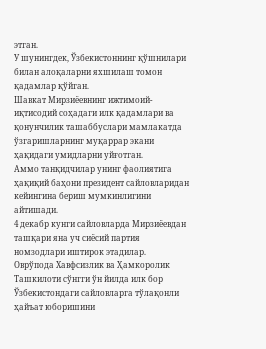этган.
У шунингдек, Ўзбекистоннинг қўшнилари билан алоқаларни яхшилаш томон қадамлар қўйган.
Шавкат Мирзиёевнинг ижтимоий-иқтисодий соҳадаги илк қадамлари ва қонунчилик ташаббуслари мамлакатда ўзгаришларнинг муқаррар экани ҳақидаги умидларни уйғотган.
Аммо танқидчилар унинг фаолиятига ҳақиқий баҳони президент сайловларидан кейингина бериш мумкинлигини айтишади.
4 декабр кунги сайловларда Мирзиёевдан ташқари яна уч сиёсий партия номзодлари иштирок этадилар.
Оврўпода Хавфсизлик ва Ҳамкоролик Ташкилоти сўнгги ўн йилда илк бор Ўзбекистондаги сайловларга тўлақонли ҳайъат юборишини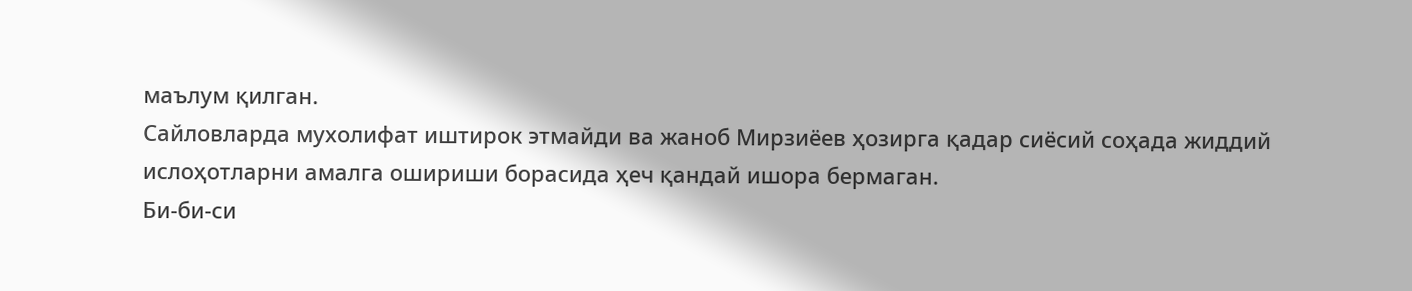маълум қилган.
Сайловларда мухолифат иштирок этмайди ва жаноб Мирзиёев ҳозирга қадар сиёсий соҳада жиддий ислоҳотларни амалга ошириши борасида ҳеч қандай ишора бермаган.
Би-би-си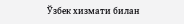Ўзбек хизмати билан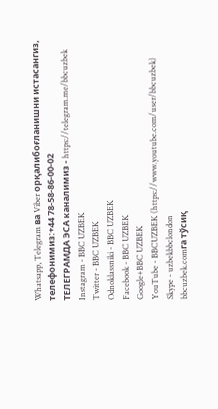Whatsapp, Telegram ва Viber орқалибоғланишни истасангиз, телефонимиз:+44 78-58-86-00-02
ТЕЛЕГРАМДА ЭСА каналимиз - https://telegram.me/bbcuzbek
Instagram - BBC UZBEK
Twitter - BBC UZBEK
Odnoklassniki - BBC UZBEK
Facebook - BBC UZBEK
Google+BBC UZBEK
YouTube - BBCUZBEK (https://www.youtube.com/user/bbcuzbek)
Skype - uzbekbbclondon
bbcuzbek.comга тўсиқ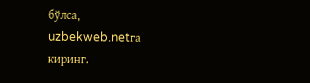бўлса, uzbekweb.netга киринг.